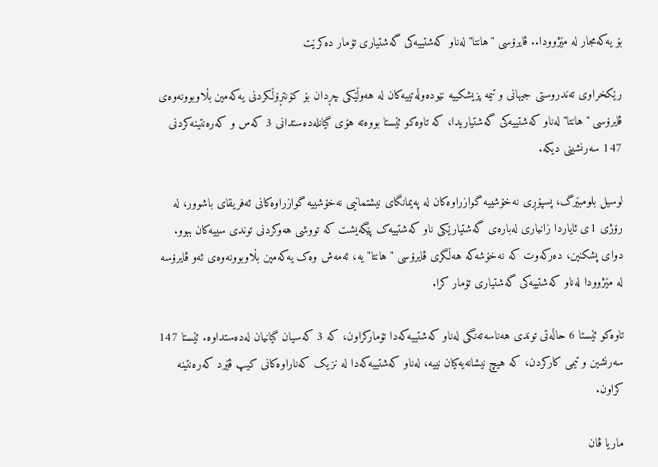بۆ یەکەمجار لە مێژوودا.. ڤایرۆسی "هانتا" لەناو کەشتییەکی گەشتیاری تۆمار دەکرێت

رێکخراوی تەندروستی جیهانی و تیمە پزیشکییە نێودەوڵەتییەکان لە هەوڵێکی چڕدان بۆ کۆنتڕۆڵکردنی یەکەمین بڵاوبوونەوەی ڤایرۆسی "هانتا" لەناو کەشتییەکی گەشتیاریدا، کە تاوەکو ئێستا بووەتە هۆی گیانلەدەستدانی 3 کەس و کەرەنتینەکردنی 147 سەرنشینی دیکە.

لوسیل بلومبێرگ، پسپۆڕی نەخۆشییە گوازراوەکان لە پەیمانگای نیشتمانیی نەخۆشییە گوازراوەکانی ئەفریقای باشوور، لە رۆژی 1ی ئایاردا زانیاری لەبارەی گەشتیارێکی ناو کەشتییەک پێگەیشت کە تووشی هەوکردنی توندی سییەکان ببوو. دوای پشکنین، دەرکەوت کە نەخۆشەکە هەڵگری ڤایرۆسی "هانتا"یە، ئەمەش وەک یەکەمین بڵاوبوونەوەی ئەو ڤایرۆسە لە مێژوودا لەناو کەشتییەکی گەشتیاری تۆمار کرا.

تاوەکو ئێستا 6 حاڵەتی توندی هەناسەتەنگی لەناو کەشتییەکەدا تۆمارکراون، کە 3 کەسیان گیانیان لەدەستداوە. ئێستا 147 سەرنشین و تیمی کارکردن، کە هیچ نیشانەیەکیان نییە، لەناو کەشتییەکەدا لە نزیک کەناراوەکانی کیپ ڤێرد کەرەنتینە کراون.

ماریا ڤان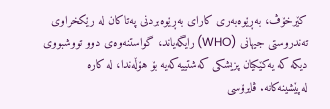کێرخۆڤ، بەڕێوەبەری کارای بەڕێوەبردنی پەتاکان لە رێکخراوی تەندروستی جیهانی (WHO) رایگەیاند، گواستنەوەی دوو تووشبووی دیکە کە یەکێکیان پزیشکی کەشتییەکەیە بۆ هۆڵەندا، لە کارە لەپێشینەکانە. ڤایرۆسی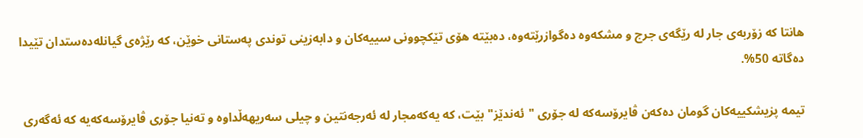هانتا کە زۆربەی جار لە رێگەی جرج و مشکەوە دەگوازرێتەوە، دەبێتە هۆی تێکچوونی سییەکان و دابەزینی توندی پەستانی خوێن، کە رێژەی گیانلەدەستدان تێیدا دەگاتە 50%.

تیمە پزیشکییەکان گومان دەکەن ڤایرۆسەکە لە جۆری "ئەندێز" بێت، کە یەکەمجار لە ئەرجەنتین و چیلی سەریهەڵداوە و تەنیا جۆری ڤایرۆسەکەیە کە ئەگەری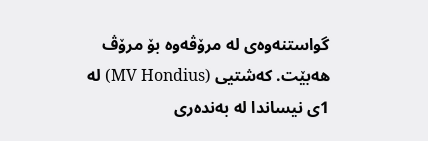گواستنەوەی لە مرۆڤەوە بۆ مرۆڤ هەبێت. کەشتیی (MV Hondius) لە 1ی نیساندا لە بەندەری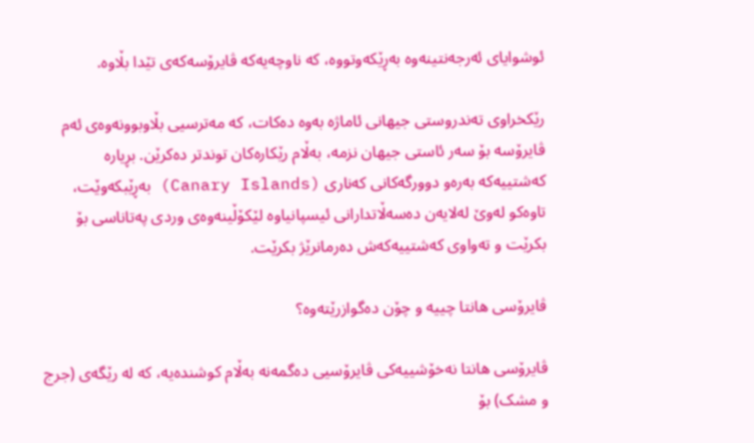ئوشوایای ئەرجەنتینەوە بەڕێکەوتووە، کە ناوچەیەکە ڤایرۆسەکەی تێدا بڵاوە.

رێکخراوی تەندروستی جیهانی ئاماژە بەوە دەکات، کە مەترسیی بڵاوبوونەوەی ئەم ڤایرۆسە بۆ سەر ئاستی جیهان نزمە، بەڵام رێکارەکان توندتر دەکرێن. بڕیارە کەشتییەکە بەرەو دوورگەکانی کەناری (Canary Islands) بەڕێبکەوێت، تاوەکو لەوێ لەلایەن دەسەڵاتدارانی ئیسپانیاوە لێکۆڵینەوەی وردی پەتاناسی بۆ بکرێت و تەواوی کەشتییەکەش دەرمانرێژ بکرێت.

ڤایرۆسی هانتا چییە و چۆن دەگوازرێتەوە؟

ڤایرۆسی هانتا نەخۆشییەکی ڤایرۆسیی دەگمەنە بەڵام کوشندەیە، کە لە رێگەی (جرج و مشک) بۆ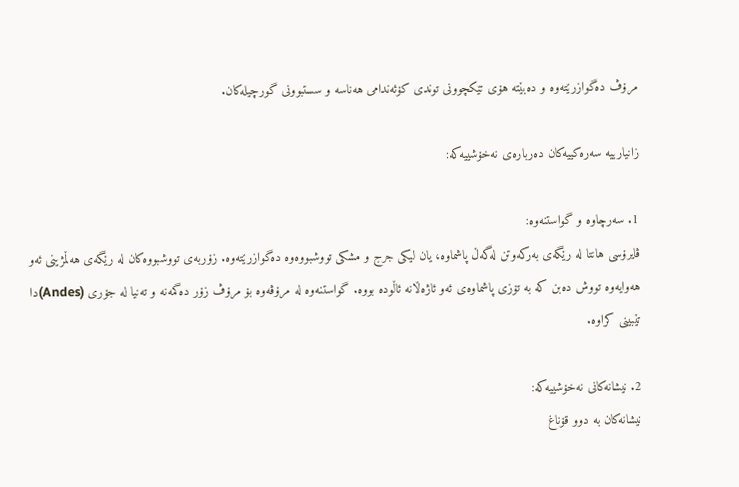مرۆڤ دەگوازرێتەوە و دەبێتە هۆی تێکچوونی توندی کۆئەندامی هەناسە و سستبوونی گورچیلەکان.

زانیارییە سەرەکییەکان دەربارەی نەخۆشییەکە:

1. سەرچاوە و گواستنەوە:
ڤایرۆسی هانتا لە رێگەی بەرکەوتن لەگەڵ پاشماوە، یان لیکی جرج و مشکی تووشبووەوە دەگوازرێتەوە. زۆربەی تووشبووەکان لە رێگەی هەڵمژینی ئەو هەوایەوە تووش دەبن کە بە تۆزی پاشماوەی ئەو ئاژەڵانە ئاڵودە بووە. گواستنەوە لە مرۆڤەوە بۆ مرۆڤ زۆر دەگمەنە و تەنیا لە جۆری (Andes)دا تێبینی کراوە.

2. نیشانەکانی نەخۆشییەکە:
نیشانەکان بە دوو قۆناغ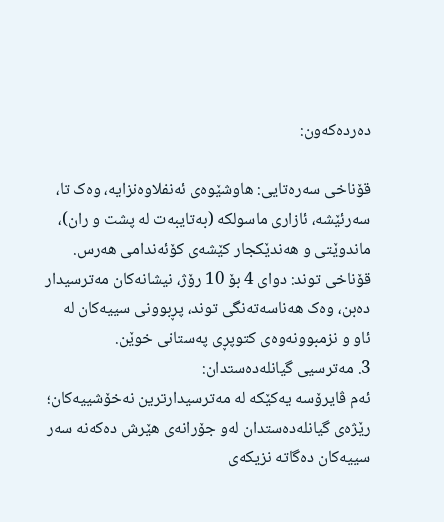دەردەکەون:

قۆناخی سەرەتایی: هاوشێوەی ئەنفلاوەنزایە، وەک تا، سەرئێشە، ئازاری ماسولکە (بەتایبەت لە پشت و ران)، ماندوێتی و هەندێکجار کێشەی کۆئەندامی هەرس.
قۆناخی توند: دوای 4 بۆ 10 رۆژ، نیشانەکان مەترسیدار دەبن، وەک هەناسەتەنگی توند، پڕبوونی سییەکان لە ئاو و نزمبوونەوەی کتوپڕی پەستانی خوێن.
3. مەترسیی گیانلەدەستدان:
ئەم ڤایرۆسە یەکێکە لە مەترسیدارترین نەخۆشییەکان؛ رێژەی گیانلەدەستدان لەو جۆرانەی هێرش دەکەنە سەر سییەکان دەگاتە نزیکەی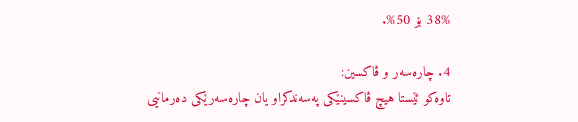38% بۆ 50%.

4. چارەسەر و ڤاکسین:
تاوەکو ئێستا هیچ ڤاکسینێکی پەسەندکراو یان چارەسەرێکی دەرمانیی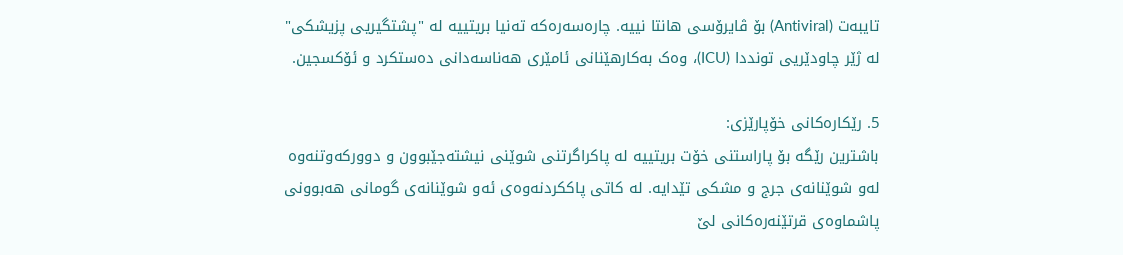تایبەت (Antiviral) بۆ ڤایرۆسی هانتا نییە. چارەسەرەکە تەنیا بریتییە لە "پشتگیریی پزیشکی" لە ژێر چاودێریی تونددا (ICU)، وەک بەکارهێنانی ئامێری هەناسەدانی دەستکرد و ئۆکسجین.

5. رێکارەکانی خۆپارێزی:
باشترین رێگە بۆ پاراستنی خۆت بریتییە لە پاکراگرتنی شوێنی نیشتەجێبوون و دوورکەوتنەوە لەو شوێنانەی جرج و مشکی تێدایە. لە کاتی پاککردنەوەی ئەو شوێنانەی گومانی هەبوونی پاشماوەی قرتێنەرەکانی لێ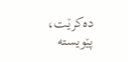دەکرێت، پێویستە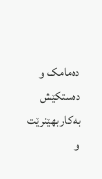دەمامک و دەستکێش بەکاربهێنرێت و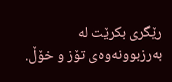رێگری بکرێت لە بەرزبوونەوەی تۆز و خۆڵ.